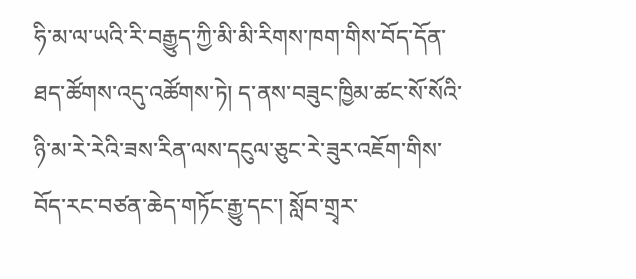ཧི་མ་ལ་ཡའི་རི་བརྒྱུད་ཀྱི་མི་མི་རིགས་ཁག་གིས་བོད་དོན་ཐད་ཚོགས་འདུ་འཚོགས་ཏེ། ད་ནས་བཟུང་ཁྱིམ་ཚང་སོ་སོའི་ཉི་མ་རེ་རེའི་ཟས་རིན་ལས་དངུལ་ཅུང་རེ་ཟུར་འཇོག་གིས་བོད་རང་བཙན་ཆེད་གཏོང་རྒྱུ་དང་། སློབ་གྲྭར་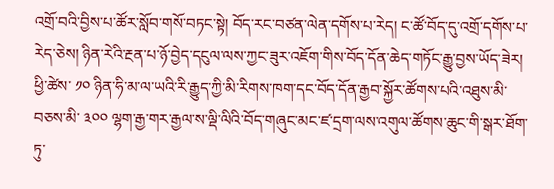འགྲོ་བའི་བྱིས་པ་ཚོར་སློབ་གསོ་བཏང་སྟེ། བོད་རང་བཙན་ལེན་དགོས་པ་རེད། ང་ཚོ་བོད་དུ་འགྲོ་དགོས་པ་རེད་ཅེས། ཉིན་རེའི་རྔན་པ་ཉོ་བྱེད་དངུལ་ལས་ཀྱང་ཟུར་འཇོག་གིས་བོད་དོན་ཆེད་གཏོང་རྒྱུ་བྱས་ཡོད་ཟེར།
ཕྱི་ཚེས་ ༡༠ ཉིན་ཧི་མ་ལ་ཡའི་རི་རྒྱུད་ཀྱི་མི་རིགས་ཁག་དང་བོད་དོན་རྒྱབ་སྐྱོར་ཚོགས་པའི་འཐུས་མི་བཅས་མི་ ༣༠༠ ལྷག་རྒྱ་གར་རྒྱལ་ས་ལྡི་ལིའི་བོད་གཞུང་མང་ཛ་དྲག་ལས་འགུལ་ཚོགས་ཆུང་གི་སྒར་ཐོག་ཏུ་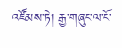འཛོམས་ཏེ། རྒྱ་གཞུང་ལ་ངོ་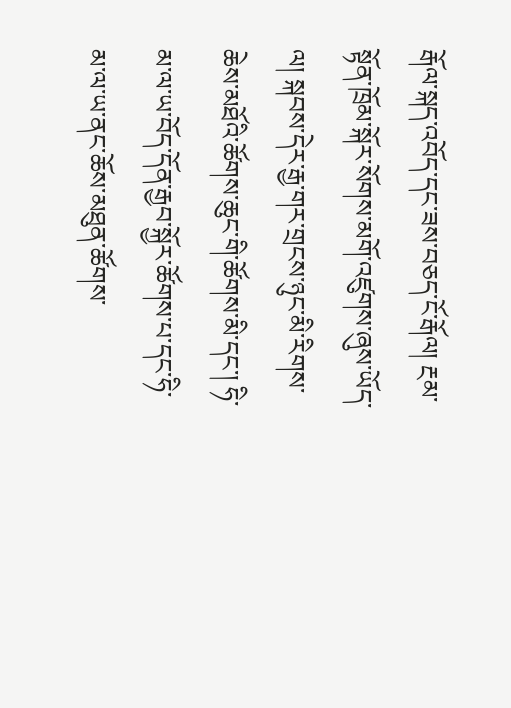རྒོལ་སྐད་འབོད་དང་ཟས་བཅད་ངོ་རྒོལ། རྔམ་སྟོན་ཁྲོམ་སྐོར་སོགས་མགོ་འཛུགས་ཞུས་ཡོད་ལ། སྐབས་དེར་རྒྱ་གར་གྲངས་ཉུང་མི་རིགས་ཆེས་མཐོའི་ཚོགས་ཆུང་གི་ཚོགས་མི་དང་། ཧི་མ་ལ་ཡ་བོད་དོན་རྒྱབ་སྐྱོར་ཚོགས་པ་དང་ཧི་མ་ལ་ཡ་ནང་ཆོས་མཐུན་ཚོགས་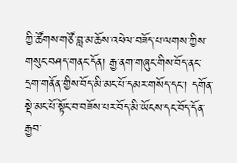ཀྱི་ཚོགས་གཙོ་བླ་མ་ཆོས་འཕེལ་བཟོད་པ་ལགས་ཀྱིས་གསུང་བཤད་གནང་དོན། རྒྱ་ནག་གཞུང་གིས་བོད་ནང་དྲག་གནོན་གྱིས་བོད་མི་མང་པོ་དམར་གསོད་དང་། དགོན་སྡེ་མང་པོ་སྟོང་བ་བཟོས་པར་བོད་མི་ཡོངས་དང་བོད་དོན་རྒྱབ་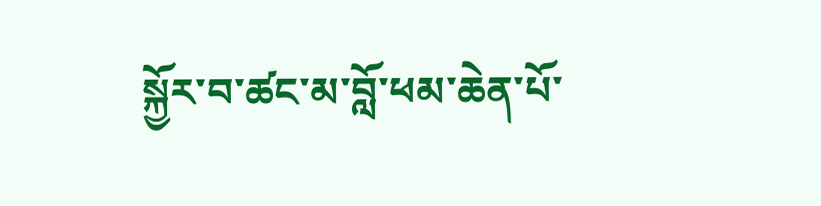སྐྱོར་བ་ཚང་མ་བློ་ཕམ་ཆེན་པོ་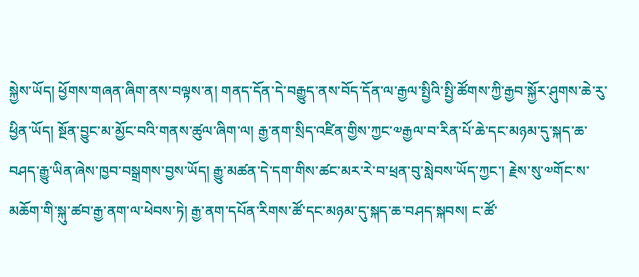སྐྱེས་ཡོད། ཕྱོགས་གཞན་ཞིག་ནས་བལྟས་ན། གནད་དོན་དེ་བརྒྱུད་ནས་བོད་དོན་ལ་རྒྱལ་སྤྱིའི་སྤྱི་ཚོགས་ཀྱི་རྒྱབ་སྐྱོར་ཤུགས་ཆེ་རུ་ཕྱིན་ཡོད། སྔོན་བྱུང་མ་མྱོང་བའི་གནས་ཚུལ་ཞིག་ལ། རྒྱ་ནག་སྲིད་འཛིན་གྱིས་ཀྱང་༧རྒྱལ་བ་རིན་པོ་ཆེ་དང་མཉམ་དུ་སྐད་ཆ་བཤད་རྒྱུ་ཡིན་ཞེས་ཁྱབ་བསྒྲགས་བྱས་ཡོད། རྒྱུ་མཚན་དེ་དག་གིས་ཚང་མར་རེ་བ་ཕྲན་བུ་སླེབས་ཡོད་ཀྱང་། རྗེས་སུ་༧གོང་ས་མཆོག་གི་སྐུ་ཚབ་རྒྱ་ནག་ལ་ཕེབས་ཏེ། རྒྱ་ནག་དཔོན་རིགས་ཚོ་དང་མཉམ་དུ་སྐད་ཆ་བཤད་སྐབས། ང་ཚོ་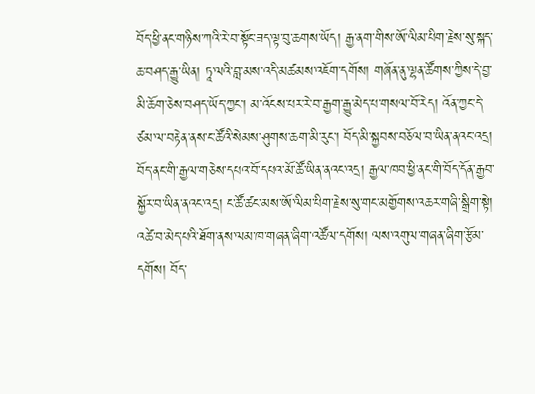བོད་ཕྱི་ནང་གཉིས་ཀའི་རེ་བ་སྟོང་ཟད་ལྟ་བུ་ཆགས་ཡོད། རྒྱ་ནག་གིས་ཨོ་ལིམ་པིག་རྗེས་སུ་སྐད་ཆ་བཤད་རྒྱུ་ཡིན། ཏཱ་ལའི་བླ་མས་འདི་མཚམས་འཇོག་དགོས། གཞོན་ནུ་ལྷན་ཚོགས་ཀྱིས་དེ་བྱ་མི་ཆོག་ཅེས་བཤད་ཡོད་ཀྱང་། མ་འོངས་པར་རེ་བ་རྒྱག་རྒྱུ་མེད་པ་གསལ་བོ་རེད། འོན་ཀྱང་དེ་ཙམ་ལ་བརྟེན་ནས་ང་ཚོའི་སེམས་ཤུགས་ཆག་མི་རུང་། བོད་མི་སྐྱབས་བཅོལ་བ་ཡིན་ནའང་འདྲ། བོད་ནང་གི་རྒྱལ་གཅེས་དཔའ་བོ་དཔའ་མོ་ཚོ་ཡིན་ནའང་འདྲ། རྒྱལ་ཁབ་ཕྱི་ནང་གི་བོད་དོན་རྒྱབ་སྐྱོར་བ་ཡིན་ནའང་འདྲ། ང་ཚོ་ཚང་མས་ཨོ་ལིམ་པིག་རྗེས་སུ་གང་མགྱོགས་འཆར་གཞི་སྒྲིག་སྟེ། འཚེ་བ་མེད་པའི་ཐོག་ནས་ལམ་ཁ་གཞན་ཞིག་འཚོལ་དགོས། ལས་འགུལ་གཞན་ཞིག་རྩོམ་དགོས། བོད་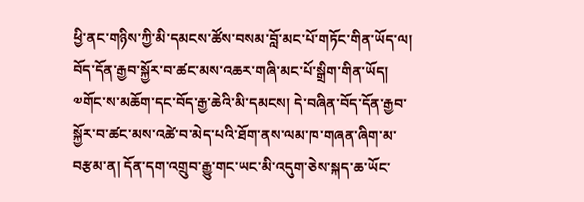ཕྱི་ནང་གཉིས་ཀྱི་མི་དམངས་ཚོས་བསམ་བློ་མང་པོ་གཏོང་གིན་ཡོད་ལ། བོད་དོན་རྒྱབ་སྐྱོར་བ་ཚང་མས་འཆར་གཞི་མང་པོ་སྒྲིག་གིན་ཡོད། ༧གོང་ས་མཆོག་དང་བོད་རྒྱ་ཆེའི་མི་དམངས། དེ་བཞིན་བོད་དོན་རྒྱབ་སྐྱོར་བ་ཚང་མས་འཚེ་བ་མེད་པའི་ཐོག་ནས་ལམ་ཁ་གཞན་ཞིག་མ་བརྩམ་ན། དོན་དག་འགྲུབ་རྒྱུ་གང་ཡང་མི་འདུག་ཅེས་སྐད་ཆ་ཡོང་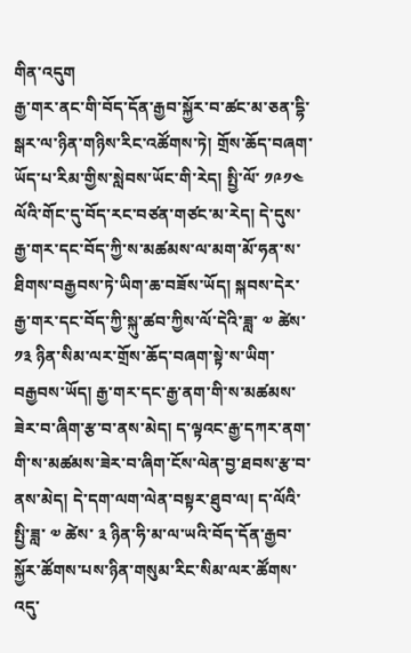གིན་འདུག
རྒྱ་གར་ནང་གི་བོད་དོན་རྒྱབ་སྐྱོར་བ་ཚང་མ་ཅན་དྷི་སྒར་ལ་ཉིན་གཉིས་རིང་འཚོགས་ཏེ། གྲོས་ཆོད་བཞག་ཡོད་པ་རིམ་གྱིས་སླེབས་ཡོང་གི་རེད། སྤྱི་ལོ་ ༡༩༡༤ ལོའི་གོང་དུ་བོད་རང་བཙན་གཙང་མ་རེད། དེ་དུས་རྒྱ་གར་དང་བོད་ཀྱི་ས་མཚམས་ལ་མག་མོ་ཧན་ས་ཐིགས་བརྒྱབས་ཏེ་ཡིག་ཆ་བཟོས་ཡོད། སྐབས་དེར་རྒྱ་གར་དང་བོད་ཀྱི་སྐུ་ཚབ་ཀྱིས་ལོ་དེའི་ཟླ་ ༧ ཚེས་ ༡༣ ཉིན་སིམ་ལར་གྲོས་ཆོད་བཞག་སྟེ་ས་ཡིག་བརྒྱབས་ཡོད། རྒྱ་གར་དང་རྒྱ་ནག་གི་ས་མཚམས་ཟེར་བ་ཞིག་རྩ་བ་ནས་མེད། ད་ལྟའང་རྒྱ་དཀར་ནག་གི་ས་མཚམས་ཟེར་བ་ཞིག་ངོས་ལེན་བྱ་ཐབས་རྩ་བ་ནས་མེད། དེ་དག་ལག་ལེན་བསྟར་ཐུབ་ལ། ད་ལོའི་སྤྱི་ཟླ་ ༧ ཚེས་ ༣ ཉིན་ཧི་མ་ལ་ཡའི་བོད་དོན་རྒྱབ་སྐྱོར་ཚོགས་པས་ཉིན་གསུམ་རིང་སིམ་ལར་ཚོགས་འདུ་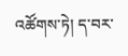འཚོགས་ཏེ། ད་བར་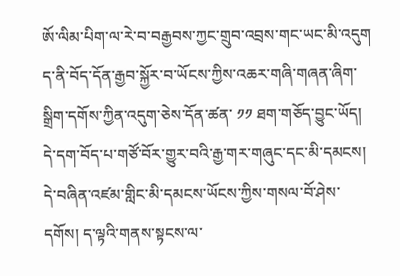ཨོ་ལིམ་པིག་ལ་རེ་བ་བརྒྱབས་ཀྱང་གྲུབ་འབྲས་གང་ཡང་མི་འདུག ད་ནི་བོད་དོན་རྒྱབ་སྐྱོར་བ་ཡོངས་ཀྱིས་འཆར་གཞི་གཞན་ཞིག་སྒྲིག་དགོས་ཀྱིན་འདུག་ཅེས་དོན་ཚན་ ༡༡ ཐག་གཅོད་བྱུང་ཡོད། དེ་དག་བོད་པ་གཙོ་བོར་གྱུར་བའི་རྒྱ་གར་གཞུང་དང་མི་དམངས། དེ་བཞིན་འཛམ་གླིང་མི་དམངས་ཡོངས་ཀྱིས་གསལ་བོ་ཤེས་དགོས། ད་ལྟའི་གནས་སྟངས་ལ་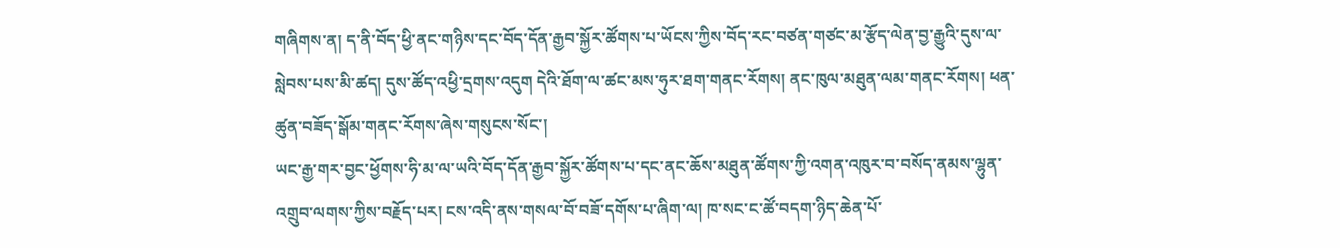གཞིགས་ན། ད་ནི་བོད་ཕྱི་ནང་གཉིས་དང་བོད་དོན་རྒྱབ་སྐྱོར་ཚོགས་པ་ཡོངས་ཀྱིས་བོད་རང་བཙན་གཙང་མ་རྩོད་ལེན་བྱ་རྒྱུའི་དུས་ལ་སླེབས་པས་མི་ཚད། དུས་ཚོད་འཕྱི་དྲགས་འདུག དེའི་ཐོག་ལ་ཚང་མས་ཧུར་ཐག་གནང་རོགས། ནང་ཁུལ་མཐུན་ལམ་གནང་རོགས། ཕན་ཚུན་བཟོད་སྒོམ་གནང་རོགས་ཞེས་གསུངས་སོང་།
ཡང་རྒྱ་གར་བྱང་ཕྱོགས་ཧི་མ་ལ་ཡའི་བོད་དོན་རྒྱབ་སྐྱོར་ཚོགས་པ་དང་ནང་ཆོས་མཐུན་ཚོགས་ཀྱི་འགན་འཁུར་བ་བསོད་ནམས་ལྷུན་འགྲུབ་ལགས་ཀྱིས་བརྗོད་པར། ངས་འདི་ནས་གསལ་བོ་བཟོ་དགོས་པ་ཞིག་ལ། ཁ་སང་ང་ཚོ་བདག་ཉིད་ཆེན་པོ་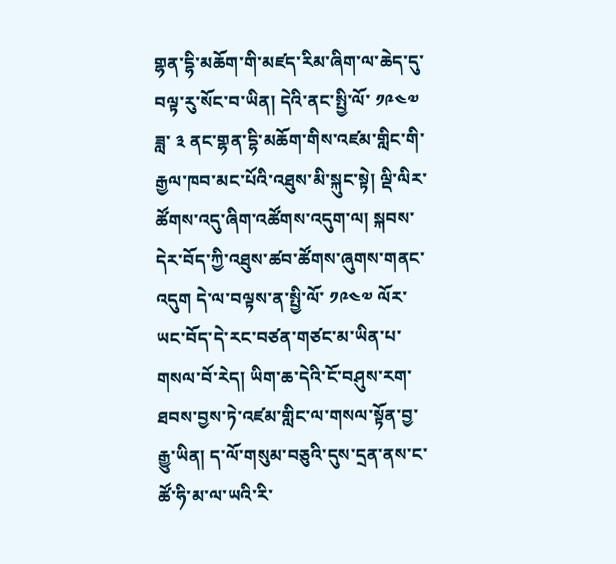གྷན་དྷི་མཆོག་གི་མཛད་རིམ་ཞིག་ལ་ཆེད་དུ་བལྟ་རུ་སོང་བ་ཡིན། དེའི་ནང་སྤྱི་ལོ་ ༡༩༤༧ ཟླ་ ༣ ནང་གྷན་དྷི་མཆོག་གིས་འཛམ་གླིང་གི་རྒྱལ་ཁབ་མང་པོའི་འཐུས་མི་སྐུང་སྟེ། ལྡི་ལིར་ཚོགས་འདུ་ཞིག་འཚོགས་འདུག་ལ། སྐབས་དེར་བོད་ཀྱི་འཐུས་ཚབ་ཚོགས་ཞུགས་གནང་འདུག དེ་ལ་བལྟས་ན་སྤྱི་ལོ་ ༡༩༤༧ ལོར་ཡང་བོད་དེ་རང་བཙན་གཙང་མ་ཡིན་པ་གསལ་བོ་རེད། ཡིག་ཆ་དེའི་ངོ་བཤུས་རག་ཐབས་བྱས་ཏེ་འཛམ་གླིང་ལ་གསལ་སྟོན་བྱ་རྒྱུ་ཡིན། ད་ལོ་གསུམ་བཅུའི་དུས་དྲན་ནས་ང་ཚོ་ཧི་མ་ལ་ཡའི་རི་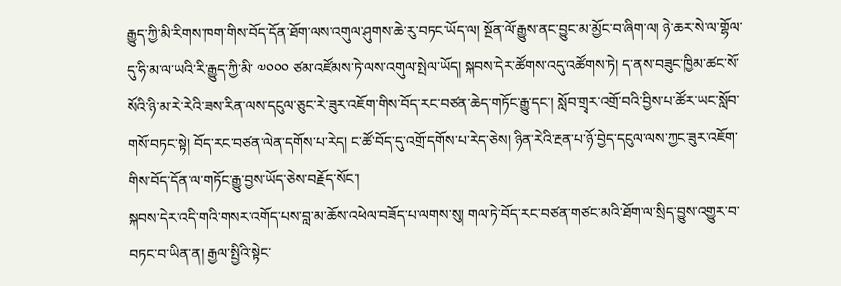རྒྱུད་ཀྱི་མི་རིགས་ཁག་གིས་བོད་དོན་ཐོག་ལས་འགུལ་ཤུགས་ཆེ་རུ་བཏང་ཡོད་ལ། སྔོན་ལོ་རྒྱུས་ནང་བྱུང་མ་མྱོང་བ་ཞིག་ལ། ཉེ་ཆར་སེ་ལ་གྷོལ་དུ་ཧི་མ་ལ་ཡའི་རི་རྒྱུད་ཀྱི་མི་ ༧༠༠༠ ཙམ་འཛོམས་ཏེ་ལས་འགུལ་སྤེལ་ཡོད། སྐབས་དེར་ཚོགས་འདུ་འཚོགས་ཏེ། ད་ནས་བཟུང་ཁྱིམ་ཚང་སོ་སོའི་ཉི་མ་རེ་རེའི་ཟས་རིན་ལས་དངུལ་ཅུང་རེ་ཟུར་འཇོག་གིས་བོད་རང་བཙན་ཆེད་གཏོང་རྒྱུ་དང་། སློབ་གྲྭར་འགྲོ་བའི་བྱིས་པ་ཚོར་ཡང་སློབ་གསོ་བཏང་སྟེ། བོད་རང་བཙན་ལེན་དགོས་པ་རེད། ང་ཚོ་བོད་དུ་འགྲོ་དགོས་པ་རེད་ཅེས། ཉིན་རེའི་རྔན་པ་ཉོ་བྱེད་དངུལ་ལས་ཀྱང་ཟུར་འཇོག་གིས་བོད་དོན་ལ་གཏོང་རྒྱུ་བྱས་ཡོད་ཅེས་བརྗོད་སོང་།
སྐབས་དེར་འདི་གའི་གསར་འགོད་པས་བླ་མ་ཆོས་འཕེལ་བཟོད་པ་ལགས་སུ། གལ་ཏེ་བོད་རང་བཙན་གཙང་མའི་ཐོག་ལ་སྲིད་བྱུས་འགྱུར་བ་བཏང་བ་ཡིན་ན། རྒྱལ་སྤྱིའི་སྟེང་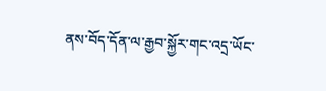ནས་བོད་དོན་ལ་རྒྱབ་སྐྱོར་གང་འདྲ་ཡོང་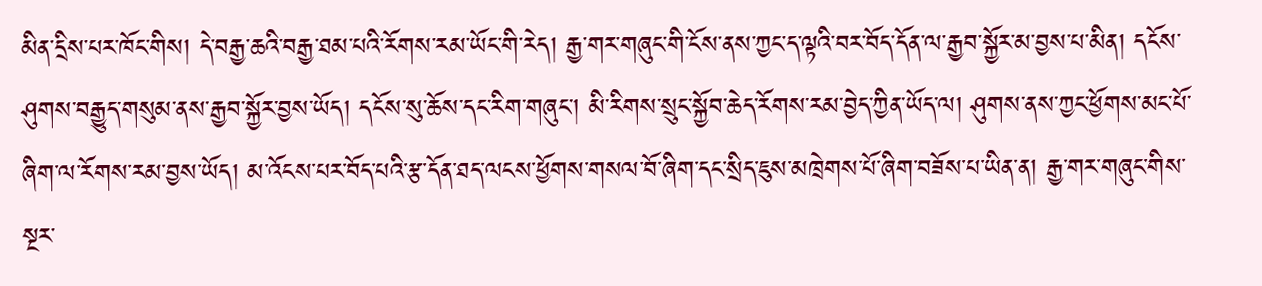མིན་དྲིས་པར་ཁོང་གིས། དེ་བརྒྱ་ཆའི་བརྒྱ་ཐམ་པའི་རོགས་རམ་ཡོང་གི་རེད། རྒྱ་གར་གཞུང་གི་ངོས་ནས་ཀྱང་ད་ལྟའི་བར་བོད་དོན་ལ་རྒྱབ་སྐྱོར་མ་བྱས་པ་མིན། དངོས་ཤུགས་བརྒྱུད་གསུམ་ནས་རྒྱབ་སྐྱོར་བྱས་ཡོད། དངོས་སུ་ཆོས་དང་རིག་གཞུང་། མི་རིགས་སྲུང་སྐྱོབ་ཆེད་རོགས་རམ་བྱེད་ཀྱིན་ཡོད་ལ། ཤུགས་ནས་ཀྱང་ཕྱོགས་མང་པོ་ཞིག་ལ་རོགས་རམ་བྱས་ཡོད། མ་འོངས་པར་བོད་པའི་རྩ་དོན་ཐད་ལངས་ཕྱོགས་གསལ་བོ་ཞིག་དང་སྲིད་ཇུས་མཁྲེགས་པོ་ཞིག་བཟོས་པ་ཡིན་ན། རྒྱ་གར་གཞུང་གིས་སྔར་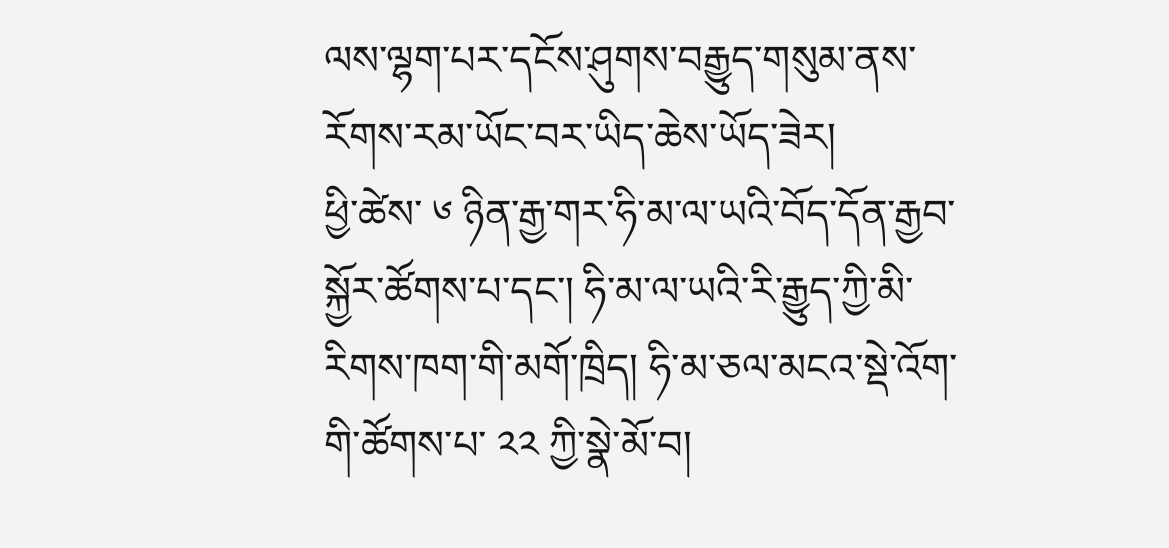ལས་ལྷག་པར་དངོས་ཤུགས་བརྒྱུད་གསུམ་ནས་རོགས་རམ་ཡོང་བར་ཡིད་ཆེས་ཡོད་ཟེར།
ཕྱི་ཚེས་ ༦ ཉིན་རྒྱ་གར་ཧི་མ་ལ་ཡའི་བོད་དོན་རྒྱབ་སྐྱོར་ཚོགས་པ་དང་། ཧི་མ་ལ་ཡའི་རི་རྒྱུད་ཀྱི་མི་རིགས་ཁག་གི་མགོ་ཁྲིད། ཧི་མ་ཅལ་མངའ་སྡེ་འོག་གི་ཚོགས་པ་ ༢༢ ཀྱི་སྣེ་མོ་བ།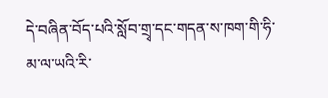དེ་བཞིན་བོད་པའི་སློབ་གྲྭ་དང་གདན་ས་ཁག་གི་ཧི་མ་ལ་ཡའི་རི་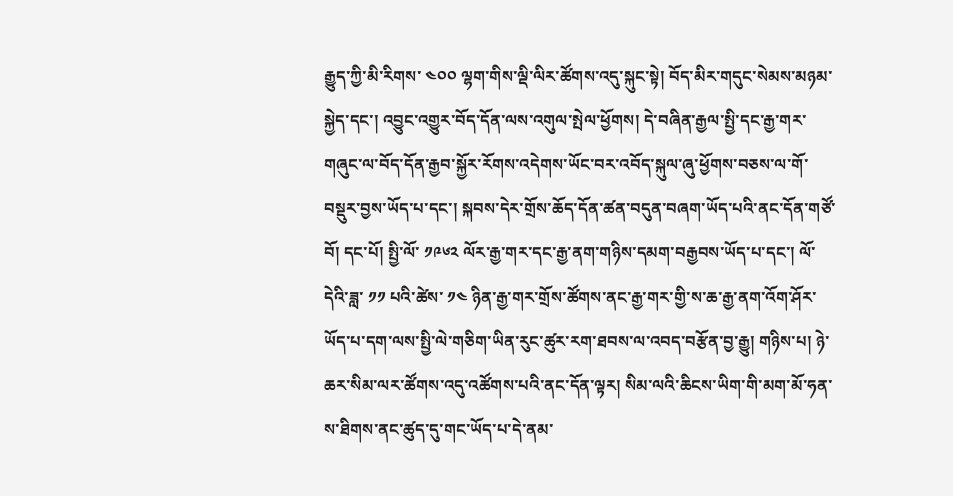རྒྱུད་ཀྱི་མི་རིགས་ ༤༠༠ ལྷག་གིས་ལྡི་ལིར་ཚོགས་འདུ་སྐུང་སྟེ། བོད་མིར་གདུང་སེམས་མཉམ་སྐྱེད་དང་། འབྱུང་འགྱུར་བོད་དོན་ལས་འགུལ་སྤེལ་ཕྱོགས། དེ་བཞིན་རྒྱལ་སྤྱི་དང་རྒྱ་གར་གཞུང་ལ་བོད་དོན་རྒྱབ་སྐྱོར་རོགས་འདེགས་ཡོང་བར་འབོད་སྐུལ་ཞུ་ཕྱོགས་བཅས་ལ་གོ་བསྡུར་བྱས་ཡོད་པ་དང་། སྐབས་དེར་གྲོས་ཆོད་དོན་ཚན་བདུན་བཞག་ཡོད་པའི་ནང་དོན་གཙོ་བོ། དང་པོ། སྤྱི་ལོ་ ༡༩༦༢ ལོར་རྒྱ་གར་དང་རྒྱ་ནག་གཉིས་དམག་བརྒྱབས་ཡོད་པ་དང་། ལོ་དེའི་ཟླ་ ༡༡ པའི་ཚེས་ ༡༤ ཉིན་རྒྱ་གར་གྲོས་ཚོགས་ནང་རྒྱ་གར་གྱི་ས་ཆ་རྒྱ་ནག་འོག་ཤོར་ཡོད་པ་དག་ལས་སྤྱི་ལེ་གཅིག་ཡིན་རུང་ཚུར་རག་ཐབས་ལ་འབད་བརྩོན་བྱ་རྒྱུ། གཉིས་པ། ཉེ་ཆར་སིམ་ལར་ཚོགས་འདུ་འཚོགས་པའི་ནང་དོན་ལྟར། སིམ་ལའི་ཆིངས་ཡིག་གི་མག་མོ་ཧན་ས་ཐིགས་ནང་ཚུད་དུ་གང་ཡོད་པ་དེ་ནམ་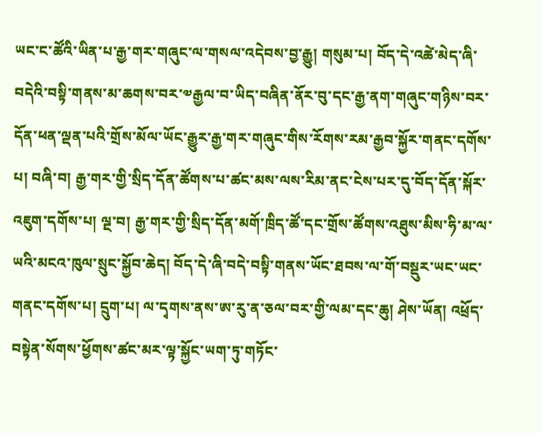ཡང་ང་ཚོའི་ཡིན་པ་རྒྱ་གར་གཞུང་ལ་གསལ་འདེབས་བྱ་རྒྱུ། གསུམ་པ། བོད་དེ་འཚེ་མེད་ཞི་བདེའི་བསྟི་གནས་མ་ཆགས་བར་༧རྒྱལ་བ་ཡིད་བཞིན་ནོར་བུ་དང་རྒྱ་ནག་གཞུང་གཉིས་བར་དོན་ཕན་ལྡན་པའི་གྲོས་མོལ་ཡོང་རྒྱུར་རྒྱ་གར་གཞུང་གིས་རོགས་རམ་རྒྱབ་སྐྱོར་གནང་དགོས་པ། བཞི་བ། རྒྱ་གར་གྱི་སྲིད་དོན་ཚོགས་པ་ཚང་མས་ལས་རིམ་ནང་ངེས་པར་དུ་བོད་དོན་སྐོར་འཇུག་དགོས་པ། ལྔ་བ། རྒྱ་གར་གྱི་སྲིད་དོན་མགོ་ཁྲིད་ཚོ་དང་གྲོས་ཚོགས་འཐུས་མིས་ཧི་མ་ལ་ཡའི་མངའ་ཁུལ་སྲུང་སྐྱོབ་ཆེད། བོད་དེ་ཞི་བདེ་བསྟི་གནས་ཡོང་ཐབས་ལ་གོ་བསྡུར་ཡང་ཡང་གནང་དགོས་པ། དྲུག་པ། ལ་དྭགས་ནས་ཨ་རུ་ན་ཅལ་བར་གྱི་ལམ་དང་ཆུ། ཤེས་ཡོན། འཕྲོད་བསྟེན་སོགས་ཕྱོགས་ཚང་མར་ལྟ་སྐྱོང་ཡག་ཏུ་གཏོང་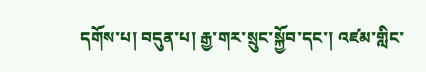དགོས་པ། བདུན་པ། རྒྱ་གར་སྲུང་སྐྱོབ་དང་། འཛམ་གླིང་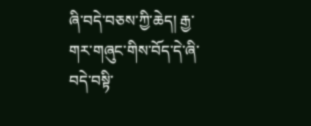ཞི་བདེ་བཅས་ཀྱི་ཆེད། རྒྱ་གར་གཞུང་གིས་བོད་དེ་ཞི་བདེ་བསྟི་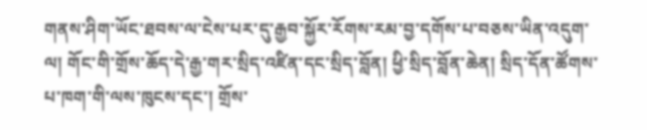གནས་ཤིག་ཡོང་ཐབས་ལ་ངེས་པར་དུ་རྒྱབ་སྐྱོར་རོགས་རམ་བྱ་དགོས་པ་བཅས་ཡིན་འདུག་ལ། གོང་གི་གྲོས་ཆོད་དེ་རྒྱ་གར་སྲིད་འཛིན་དང་སྲིད་བློན། ཕྱི་སྲིད་བློན་ཆེན། སྲིད་དོན་ཚོགས་པ་ཁག་གི་ལས་ཁུངས་དང་། གྲོས་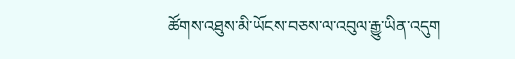ཚོགས་འཐུས་མི་ཡོངས་བཅས་ལ་འབུལ་རྒྱུ་ཡིན་འདུག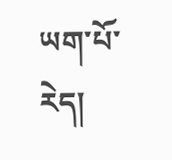ཡག་པོ་རེད།